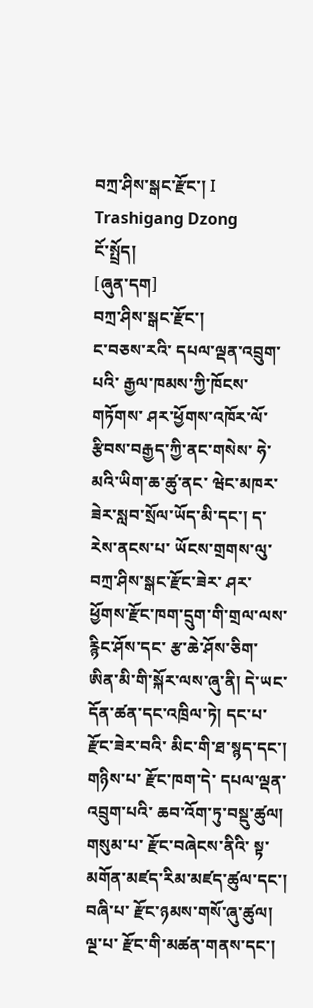བཀྲ་ཤིས་སྒང་རྫོང་། Ι Trashigang Dzong
ངོ་སྤྲོད།
[ཞུན་དག]
བཀྲ་ཤིས་སྒང་རྫོང་།
ང་བཅས་རའི་ དཔལ་ལྡན་འབྲུག་པའི་ རྒྱལ་ཁམས་ཀྱི་ཁོངས་གཏོགས་ ཤར་ཕྱོགས་འཁོར་ལོ་རྩིབས་བརྒྱད་ཀྱི་ནང་གསེས་ ཧེ་མའི་ཡིག་ཆ་ཚུ་ནང་ ཝེང་མཁར་ཟེར་སླབ་སྲོལ་ཡོད་མི་དང་། ད་རེས་ནངས་པ་ ཡོངས་གྲགས་ལུ་བཀྲ་ཤིས་སྒང་རྫོང་ཟེར་ ཤར་ཕྱོགས་རྫོང་ཁག་དྲུག་གི་གྲལ་ལས་ རྙིང་ཤོས་དང་ རྩ་ཆེ་ཤོས་ཅིག་ཨིན་མི་གི་སྐོར་ལས་ཞུ་ནི། དེ་ཡང་ དོན་ཚན་དང་འཁྲིལ་ཏེ། དང་པ་ རྫོང་ཟེར་བའི་ མིང་གི་ཐ་སྙད་དང་། གཉིས་པ་ རྫོང་ཁག་དེ་ དཔལ་ལྡན་འབྲུག་པའི་ ཆབ་འོག་ཏུ་བསྡུ་ཚུལ། གསུམ་པ་ རྫོང་བཞེངས་ནིའི་ སྟ་མགོན་མཛད་རིམ་མཛད་ཚུལ་དང་། བཞི་པ་ རྫོང་ཉམས་གསོ་ཞུ་ཚུལ། ལྔ་པ་ རྫོང་གི་མཚན་གནས་དང་།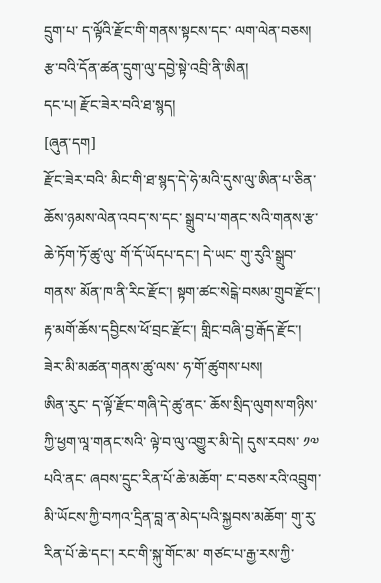དྲུག་པ་ ད་ལྟོའི་རྫོང་གི་གནས་སྟངས་དང་ ལག་ལེན་བཅས། རྩ་བའི་དོན་ཚན་དྲུག་ལུ་དབྱེ་སྟེ་འབྲི་ནི་ཨིན།
དང་པ། རྫོང་ཟེར་བའི་ཐ་སྙད།
[ཞུན་དག]
རྫོང་ཟེར་བའི་ མིང་གི་ཐ་སྙད་དེ་ཧེ་མའི་དུས་ལུ་ཨིན་པ་ཅིན་ ཆོས་ཉམས་ལེན་འབད་ས་དང་ སྒྲུབ་པ་གནང་སའི་གནས་རྩ་ཆེ་ཏོག་ཏོ་ཚུ་ལུ་ གོ་དོ་ཡོདཔ་དང་། དེ་ཡང་ གུ་རུའི་སྒྲུབ་གནས་ མོན་ཁ་ནི་རིང་རྫོང་། སྟག་ཚང་སེངྒེ་བསམ་གྲུབ་རྫོང་། རྟ་མགོ་ཆོས་དབྱིངས་ཕོ་བྲང་རྫོང་། གླིང་བཞི་བྱ་རྒོད་རྫོང་། ཟེར་མི་མཚན་གནས་ཚུ་ལས་ ཧ་གོ་ཚུགས་པས།
ཨིན་རུང་ ད་ལྟོ་རྫོང་གཞི་དེ་ཚུ་ནང་ ཆོས་སྲིད་ལུགས་གཉིས་ཀྱི་ཕྱག་ལཱ་གནང་སའི་ ལྟེ་བ་ལུ་འགྱུར་མི་དེ། དུས་རབས་ ༡༧ པའི་ནང་ ཞབས་དྲུང་རིན་པོ་ཆེ་མཆོག་ ང་བཅས་རའི་འབྲུག་མི་ཡོངས་ཀྱི་བཀའ་དྲིན་བླ་ན་མེད་པའི་སྐྱབས་མཆོག་ གུ་རུ་རིན་པོ་ཆེ་དང་། རང་གི་སྐུ་གོང་མ་ གཙང་པ་རྒྱ་རས་ཀྱི་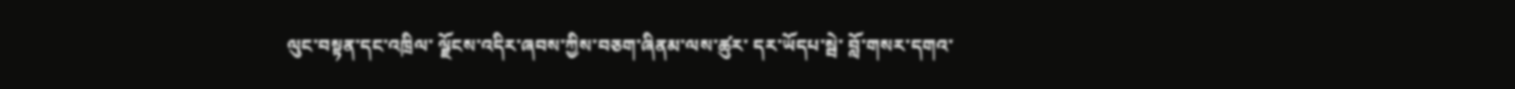ལུང་བསྟན་དང་འཁྲིལ་ ལྗོངས་འདིར་ཞབས་ཀྱིས་བཅག་ཞིནམ་ལས་ཚུར་ དར་ཡོདཔ་སྦེ་ བློ་གསར་དགའ་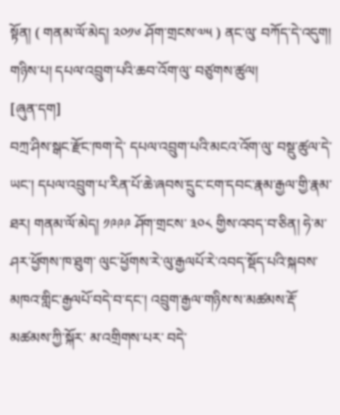སྟོན། ( གནམ་ལོ་མེད། ༢༠༡༦ ཤོག་གྲངས་༧༥ ) ནང་ལུ་ བཀོད་དེ་འདུག།
གཉིས་པ། དཔལ་འབྲུག་པའི་ཆབ་འོག་ལུ་ བཙུགས་ཚུལ།
[ཞུན་དག]
བཀྲ་ཤིས་སྒང་རྫོང་ཁག་དེ་ དཔལ་འབྲུག་པའི་མངའ་འོག་ལུ་ བསྡུ་ཚུལ་དེ་ཡང་། དཔལ་འབྲུག་པ་རིན་པོ་ཆེ་ཞབས་དྲུང་ངག་དབང་རྣམ་རྒྱལ་གྱི་རྣམ་ཐར། གནམ་ལོ་མེད། ༡༩༩༩ ཤོག་གྲངས་ ༣༠༨ གྱིས་འབད་བ་ཅིན། ཧེ་མ་ཤར་ཕྱོགས་ཁ་ཐུག་ ལུང་ཕྱོགས་རེ་ལུ་རྒྱལཔོ་རེ་འབད་སྡོད་པའི་སྐབས་ མཁའ་གླིང་རྒྱལཔོ་བདེ་བ་དང་། འབྲུག་རྒྱལ་གཉིས་ས་མཚམས་རྡོ་མཚམས་ཀྱི་སྐོར་ མ་འགྲིགས་པར་ བདེ་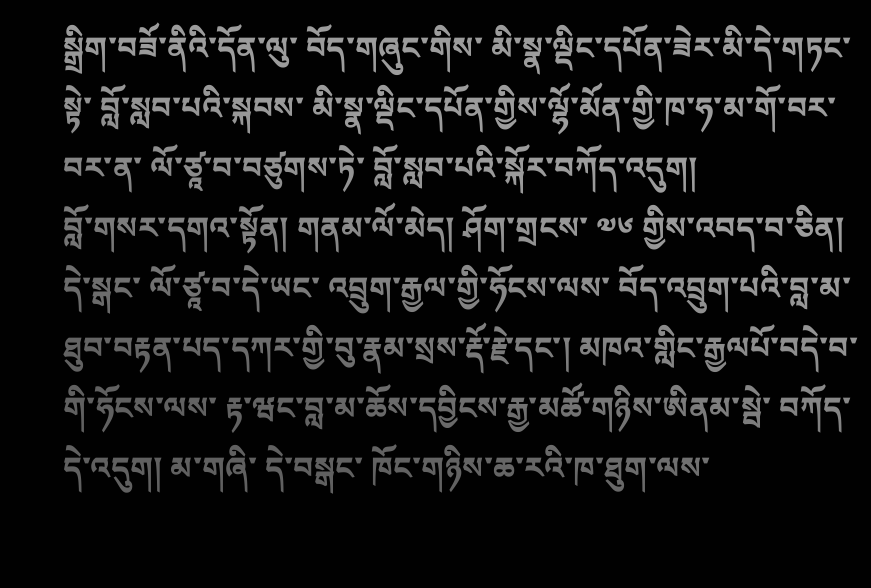སྒྲིག་བཟོ་ནིའི་དོན་ལུ་ བོད་གཞུང་གིས་ མི་སྣ་ལྡིང་དཔོན་ཟེར་མི་དེ་གཏང་སྟེ་ བློ་སླབ་པའི་སྐབས་ མི་སྣ་ལྡིང་དཔོན་གྱིས་ལྷོ་མོན་གྱི་ཁ་ཧ་མ་གོ་བར་ བར་ན་ ལོ་ཙཱ་བ་བཙུགས་ཏེ་ བློ་སླབ་པའི་སྐོར་བཀོད་འདུག།
བློ་གསར་དགའ་སྟོན། གནམ་ལོ་མེད། ཤོག་གྲངས་ ༧༦ གྱིས་འབད་བ་ཅིན། དེ་སྒང་ ལོ་ཙཱ་བ་དེ་ཡང་ འབྲུག་རྒྱལ་གྱི་ཧོངས་ལས་ བོད་འབྲུག་པའི་བླ་མ་ཐུབ་བརྟན་པད་དཀར་གྱི་བུ་རྣམ་སྲས་རྡོ་རྗེ་དང་། མཁའ་གླིང་རྒྱལཔོ་བདེ་བ་གི་ཧོངས་ལས་ རྟ་ཝང་བླ་མ་ཆོས་དབྱིངས་རྒྱ་མཚོ་གཉིས་ཨིནམ་སྦེ་ བཀོད་དེ་འདུག། མ་གཞི་ དེ་བསྒང་ ཁོང་གཉིས་ཆ་རའི་ཁ་ཐུག་ལས་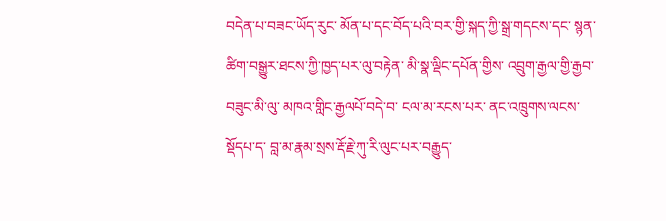བདེན་པ་བཟང་ཡོད་རུང་ མོན་པ་དང་བོད་པའི་བར་གྱི་སྐད་ཀྱི་སྒྲ་གདངས་དང་ སྙན་ཚིག་བསྒྱུར་ཐངས་ཀྱི་ཁྱད་པར་ལུ་བརྟེན་ མི་སྣ་ལྡིང་དཔོན་གྱིས་ འབྲུག་རྒྱལ་གྱི་རྒྱབ་བཟུང་མི་ལུ་ མཁའ་གླིང་རྒྱལཔོ་བདེ་བ་ ངལ་མ་རངས་པར་ ནང་འཁྲུགས་ལངས་སྡོདཔ་ད་ བླ་མ་རྣམ་སྲས་རྡོ་རྗེ་ཀུ་རི་ལུང་པར་བརྒྱུད་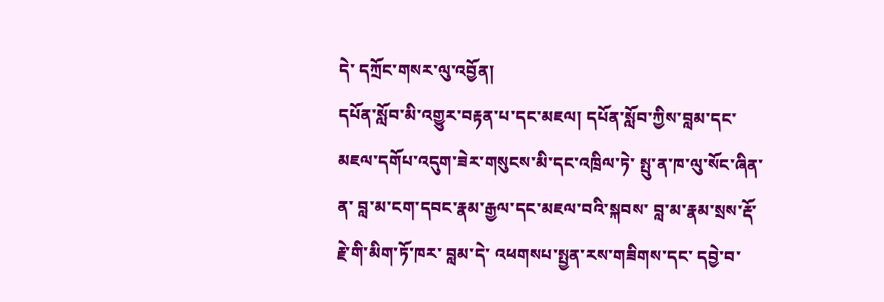དེ་ དཀྲོང་གསར་ལུ་འབྱོན།
དཔོན་སློབ་མི་འགྱུར་བརྟན་པ་དང་མཇལ། དཔོན་སློབ་ཀྱིས་བླམ་དང་མཇལ་དགོཔ་འདུག་ཟེར་གསུངས་མི་དང་འཁྲིལ་ཏེ་ སྤུ་ན་ཁ་ལུ་སོང་ཞིན་ན་ བླ་མ་ངག་དབང་རྣམ་རྒྱལ་དང་མཇལ་བའི་སྐབས་ བླ་མ་རྣམ་སྲས་རྡོ་རྗེ་གི་མིག་ཏོ་ཁར་ བླམ་དེ་ འཕགསཔ་སྤྱན་རས་གཟིགས་དང་ དབྱེ་བ་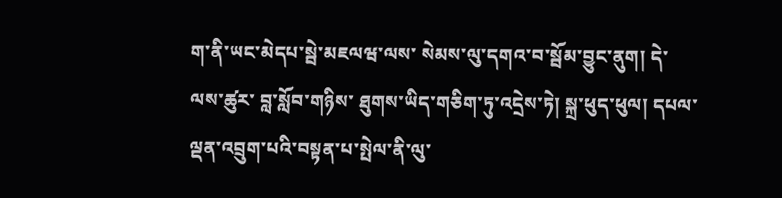ག་ནི་ཡང་མེདཔ་སྦེ་མཇལཝ་ལས་ སེམས་ལུ་དགའ་བ་སྦོམ་བྱུང་ནུག། དེ་ལས་ཚུར་ བླ་སློབ་གཉིས་ ཐུགས་ཡིད་གཅིག་ཏུ་འདྲེས་ཏེ། སྐྲ་ཕུད་ཕུལ། དཔལ་ལྡན་འབྲུག་པའི་བསྟན་པ་སྤེལ་ནི་ལུ་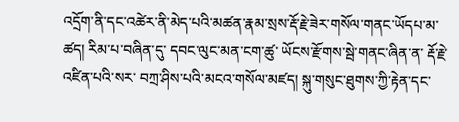འདྲོག་ནི་དང་འཚེར་ནི་མེད་པའི་མཚན་རྣམ་སྲས་རྡོ་རྗེ་ཟེར་གསོལ་གནང་ཡོདཔ་མ་ཚད། རིམ་པ་བཞིན་དུ་ དབང་ལུང་མན་ངག་ཚུ་ ཡོངས་རྫོགས་སྦེ་གནང་ཞིན་ན་ རྡོ་རྗེ་འཛིན་པའི་སར་ བཀྲ་ཤིས་པའི་མངའ་གསོལ་མཛད། སྐུ་གསུང་ཐུགས་ཀྱི་རྟེན་དང་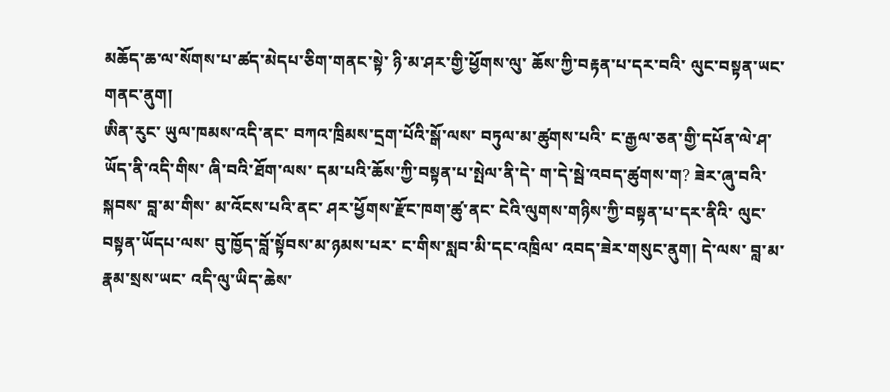མཆོད་ཆ་ལ་སོགས་པ་ཚད་མེདཔ་ཅིག་གནང་སྟེ་ ཉི་མ་ཤར་གྱི་ཕྱོགས་ལུ་ ཆོས་ཀྱི་བརྟན་པ་དར་བའི་ ལུང་བསྟན་ཡང་གནང་ནུག།
ཨིན་རུང་ ཡུལ་ཁམས་འདི་ནང་ བཀའ་ཁྲིམས་དྲག་པོའི་སྒོ་ལས་ བཏུལ་མ་ཚུགས་པའི་ ང་རྒྱལ་ཅན་གྱི་དཔོན་ལེ་ཤ་ཡོད་ནི་འདི་གིས་ ཞི་བའི་ཐོག་ལས་ དམ་པའི་ཆོས་ཀྱི་བསྟན་པ་སྤེལ་ནི་དེ་ ག་དེ་སྦེ་འབད་ཚུགས་ག? ཟེར་ཞུ་བའི་སྐབས་ བླ་མ་གིས་ མ་འོངས་པའི་ནང་ ཤར་ཕྱོགས་རྫོང་ཁག་ཚུ་ནང་ ངེའི་ལུགས་གཉིས་ཀྱི་བསྟན་པ་དར་ནིའི་ ལུང་བསྟན་ཡོདཔ་ལས་ བུ་ཁྱོད་བློ་སྟོབས་མ་ཉམས་པར་ ང་གིས་སླབ་མི་དང་འཁྲིལ་ འབད་ཟེར་གསུང་ནུག། དེ་ལས་ བླ་མ་རྣམ་སྲས་ཡང་ འདི་ལུ་ཡིད་ཆེས་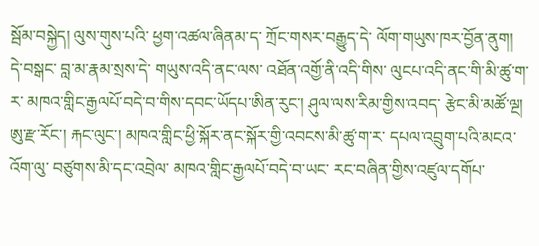སྦོམ་བསྐྱེད། ལུས་གུས་པའི་ ཕྱག་འཚལ་ཞིནམ་ད་ ཀྲོང་གསར་བརྒྱུད་དེ་ ལོག་གཡུས་ཁར་བྱོན་ནུག།
དེ་བསྒང་ བླ་མ་རྣམ་སྲས་དེ་ གཡུས་འདི་ནང་ལས་ འཐོན་འགྱོ་ནི་འདི་གིས་ ལུངཔ་འདི་ནང་གི་མི་ཚུ་ག་ར་ མཁའ་གླིང་རྒྱལཔོ་བདེ་བ་གིས་དབང་ཡོདཔ་ཨིན་རུང་། ཤུལ་ལས་རིམ་གྱིས་འབད་ རྩེང་མི་མཚོ་ལྔ། ཨུ་རྫ་རོང་། རྐང་ལུང་། མཁའ་གླིང་ཕྱི་སྐོར་ནང་སྐོར་གྱི་འབངས་མི་ཚུ་ག་ར་ དཔལ་འབྲུག་པའི་མངའ་འོག་ལུ་ བཙུགས་མི་དང་འབྲེལ་ མཁའ་གླིང་རྒྱལཔོ་བདེ་བ་ཡང་ རང་བཞིན་གྱིས་འཛུལ་དགོཔ་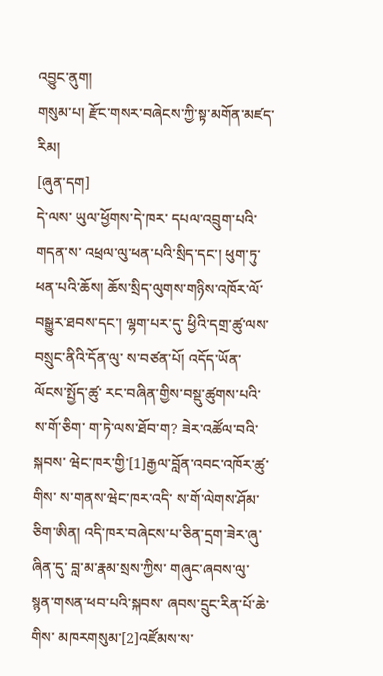འབྱུང་ནུག།
གསུམ་པ། རྫོང་གསར་བཞེངས་ཀྱི་སྟ་མགོན་མཛད་རིམ།
[ཞུན་དག]
དེ་ལས་ ཡུལ་ཕྱོགས་དེ་ཁར་ དཔལ་འབྲུག་པའི་གདན་ས་ འཕྲལ་ལུ་ཕན་པའི་སྲིད་དང་། ཕུག་ཏུ་ཕན་པའི་ཆོས། ཆོས་སྲིད་ལུགས་གཉིས་འཁོར་ལོ་བསྒྱུར་ཐབས་དང་། ལྷག་པར་དུ་ ཕྱིའི་དགྲ་ཚུ་ལས་བསྲུང་ནིའི་དོན་ལུ་ ས་བཙན་པོ། འདོད་ཡོན་ལོངས་སྤྱོད་ཚུ་ རང་བཞིན་གྱིས་བསྡུ་ཚུགས་པའི་ས་གོ་ཅིག་ ག་ཏེ་ལས་ཐོབ་ག? ཟེར་འཚོལ་བའི་སྐབས་ ཝེང་ཁར་གྱི་[1]རྒྱལ་བློན་འབང་འཁོར་ཚུ་གིས་ ས་གནས་ཝེང་ཁར་འདི་ ས་གོ་ལེགས་ཤོམ་ཅིག་ཨིན། འདི་ཁར་བཞེངས་པ་ཅིན་དྲག་ཟེར་ཞུ་ཞིན་དུ་ བླ་མ་རྣམ་སྲས་ཀྱིས་ གཞུང་ཞབས་ལུ་ སྙན་གསན་ཕབ་པའི་སྐབས་ ཞབས་དྲུང་རིན་པོ་ཆེ་གིས་ མཁརགསུམ་[2]འཛོམས་ས་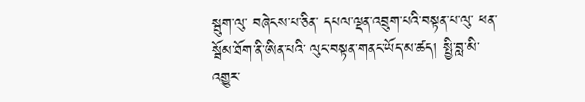སྦུག་ལུ་ བཞེངས་པ་ཅིན་ དཔལ་ལྡན་འབྲུག་པའི་བསྟན་པ་ལུ་ ཕན་སྦོམ་ཐོག་ནི་ཨིན་པའི་ ལུང་བསྟན་གནང་ཡོད་མ་ཚད། སྤྱི་བླ་མི་འགྱུར་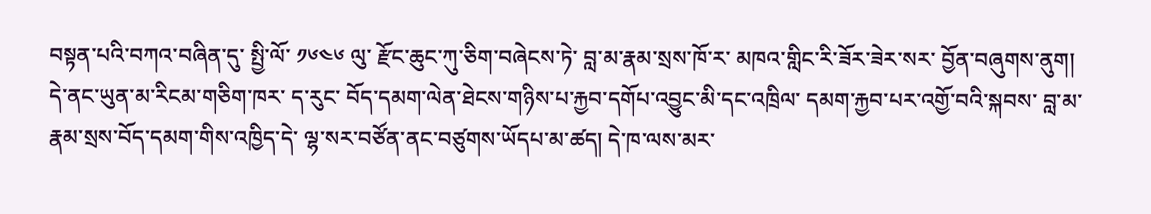བསྟན་པའི་བཀའ་བཞིན་དུ་ སྤྱི་ལོ་ ༡༦༤༦ ལུ་ རྫོང་ཆུང་ཀུ་ཅིག་བཞེངས་ཏེ་ བླ་མ་རྣམ་སྲས་ཁོ་ར་ མཁའ་གླིང་རི་ཟོར་ཟེར་སར་ བྱོན་བཞུགས་ནུག།
དེ་ནང་ཡུན་མ་རིངམ་གཅིག་ཁར་ ད་རུང་ བོད་དམག་ལེན་ཐེངས་གཉིས་པ་རྐྱབ་དགོཔ་འབྱུང་མི་དང་འཁྲིལ་ དམག་རྐྱབ་པར་འགྱོ་བའི་སྐབས་ བླ་མ་རྣམ་སྲས་བོད་དམག་གིས་འཁྱིད་དེ་ ལྷ་སར་བཙོན་ནང་བཙུགས་ཡོདཔ་མ་ཚད། དེ་ཁ་ལས་མར་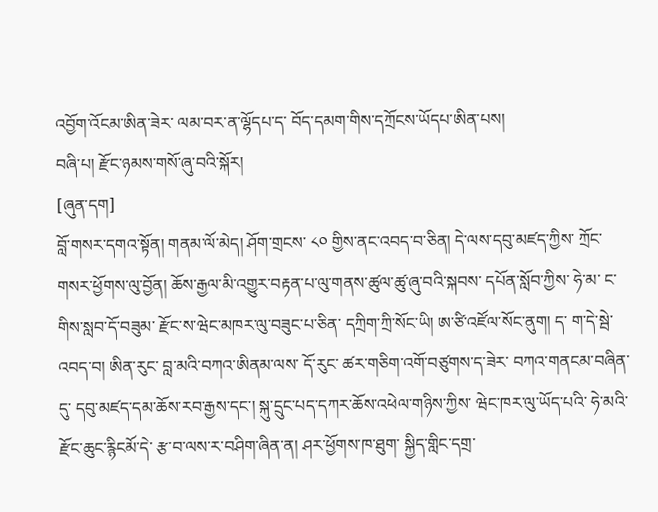འབྱོག་འོངམ་ཨིན་ཟེར་ ལམ་བར་ན་ལྷོདཔ་ད་ བོད་དམག་གིས་དཀྲོངས་ཡོདཔ་ཨིན་པས།
བཞི་པ། རྫོང་ཉམས་གསོ་ཞུ་བའི་སྐོར།
[ཞུན་དག]
བློ་གསར་དགའ་སྟོན། གནམ་ལོ་མེད། ཤོག་གྲངས་ ༨༠ གྱིས་ནང་འབད་བ་ཅིན། དེ་ལས་དབུ་མཛད་ཀྱིས་ ཀྲོང་གསར་ཕྱོགས་ལུ་བྱོན། ཆོས་རྒྱལ་མི་འགྱུར་བརྟན་པ་ལུ་གནས་ཚུལ་ཚུ་ཞུ་བའི་སྐབས་ དཔོན་སློབ་ཀྱིས་ ཧེ་མ་ ང་གིས་སླབ་དོ་བཟུམ་ རྫོང་ས་ཝེང་མཁར་ལུ་བཟུང་པ་ཅིན་ དཀྲིག་ཀྲི་སོང་ཡི། ཨ་ཙི་འཛོལ་སོང་ནུག། ད་ ག་དེ་སྦེ་འབད་བ། ཨིན་རུང་ བླ་མའི་བཀའ་ཨིནམ་ལས་ དོ་རུང་ ཚར་གཅིག་འགོ་བཙུགས་ད་ཟེར་ བཀའ་གནངམ་བཞིན་དུ་ དབུ་མཛད་དམ་ཆོས་རབ་རྒྱས་དང་། སྐུ་དྲུང་པད་དཀར་ཆོས་འཕེལ་གཉིས་ཀྱིས་ ཝེང་ཁར་ལུ་ཡོད་པའི་ ཧེ་མའི་རྫོང་ཆུང་རྙིངམོ་དེ་ རྩ་བ་ལས་ར་བཤིག་ཞིན་ན། ཤར་ཕྱོགས་ཁ་ཐུག་ སྐྱིད་གླིང་དགྲ་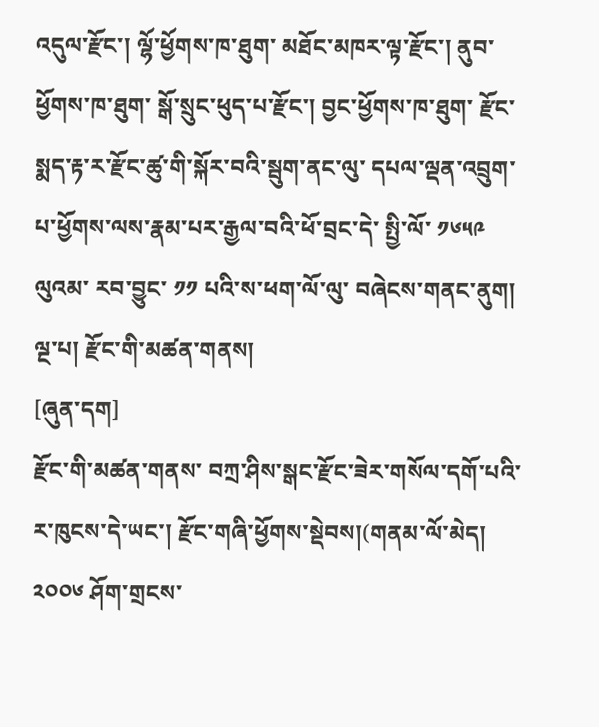འདུལ་རྫོང་། ལྷོ་ཕྱོགས་ཁ་ཐུག་ མཐོང་མཁར་ལྟ་རྫོང་། ནུབ་ཕྱོགས་ཁ་ཐུག་ སྒོ་སྲུང་ཕུད་པ་རྫོང་། བྱང་ཕྱོགས་ཁ་ཐུག་ རྫོང་སྨད་རྟ་ར་རྫོང་ཚུ་གི་སྐོར་བའི་སྦུག་ནང་ལུ་ དཔལ་ལྡན་འབྲུག་པ་ཕྱོགས་ལས་རྣམ་པར་རྒྱལ་བའི་ཕོ་བྲང་དེ་ སྤྱི་ལོ་ ༡༦༥༩ ལུའམ་ རབ་བྱུང་ ༡༡ པའི་ས་ཕག་ལོ་ལུ་ བཞེངས་གནང་ནུག།
ལྔ་པ། རྫོང་གི་མཚན་གནས།
[ཞུན་དག]
རྫོང་གི་མཚན་གནས་ བཀྲ་ཤིས་སྒང་རྫོང་ཟེར་གསོལ་དགོ་པའི་ ར་ཁུངས་དེ་ཡང་། རྫོང་གཞི་ཕྱོགས་སྡེབས།(གནམ་ལོ་མེད། ༢༠༠༦ ཤོག་གྲངས་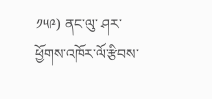༡༥༩) ནང་ལུ་ ཤར་ཕྱོགས་འཁོར་ལོ་རྩིབས་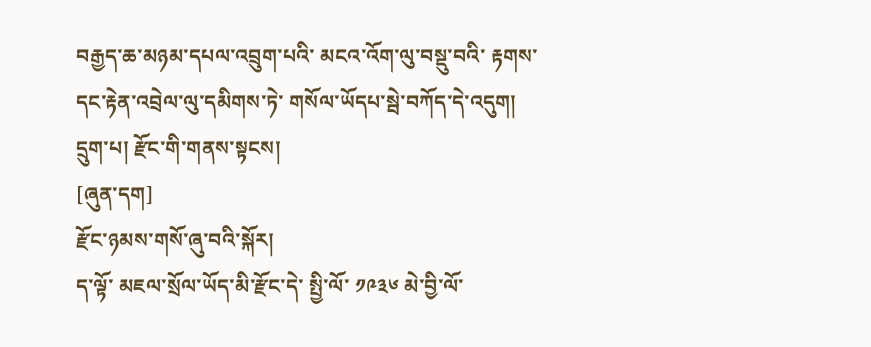བརྒྱད་ཆ་མཉམ་དཔལ་འབྲུག་པའི་ མངའ་འོག་ལུ་བསྡུ་བའི་ རྟགས་དང་རྟེན་འབྲེལ་ལུ་དམིགས་ཏེ་ གསོལ་ཡོདཔ་སྦེ་བཀོད་དེ་འདུག།
དྲུག་པ། རྫོང་གི་གནས་སྟངས།
[ཞུན་དག]
རྫོང་ཉམས་གསོ་ཞུ་བའི་སྐོར།
ད་ལྟོ་ མཇལ་སྲོལ་ཡོད་མི་རྫོང་དེ་ སྤྱི་ལོ་ ༡༩༣༦ མེ་བྱི་ལོ་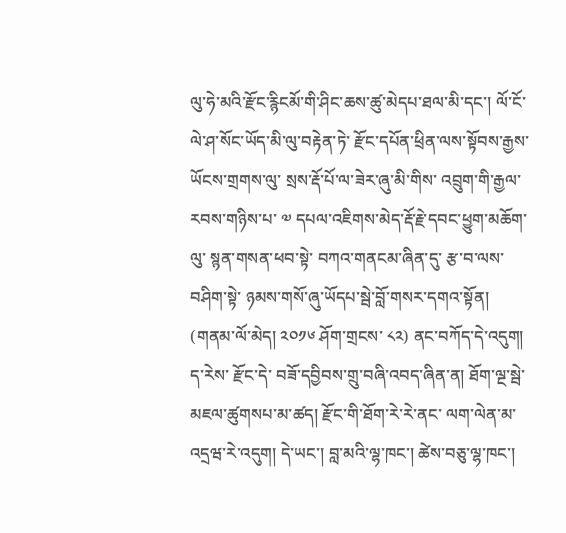ལུ་ཧེ་མའི་རྫོང་རྙིངམོ་གི་ཤིང་ཆས་ཚུ་མེདཔ་ཐལ་མི་དང་། ལོ་ངོ་ལེ་ཤ་སོང་ཡོད་མི་ལུ་བརྟེན་ཏེ་ རྫོང་དཔོན་ཕྲིན་ལས་སྟོབས་རྒྱས་ ཡོངས་གྲགས་ལུ་ སྲས་རྡོ་པོ་ལ་ཟེར་ཞུ་མི་གིས་ འབྲུག་གི་རྒྱལ་རབས་གཉིས་པ་ ༧ དཔལ་འཇིགས་མེད་རྡོ་རྗེ་དབང་ཕྱུག་མཆོག་ལུ་ སྙན་གསན་ཕབ་སྟེ་ བཀའ་གནངམ་ཞིན་དུ་ རྩ་བ་ལས་བཤིག་སྟེ་ ཉམས་གསོ་ཞུ་ཡོདཔ་སྦེ་བློ་གསར་དགའ་སྟོན། (གནམ་ལོ་མེད། ༢༠༡༦ ཤོག་གྲངས་ ༨༢) ནང་བཀོད་དེ་འདུག།
ད་རེས་ རྫོང་དེ་ བཟོ་དབྱིབས་གྲུ་བཞི་འབད་ཞིན་ན། ཐོག་ལྔ་སྦེ་མཇལ་ཚུགསཔ་མ་ཚད། རྫོང་གི་ཐོག་རེ་རེ་ནང་ ལག་ལེན་མ་འདྲཝ་རེ་འདུག། དེ་ཡང་། བླ་མའི་ལྷ་ཁང་། ཚེས་བཅུ་ལྷ་ཁང་།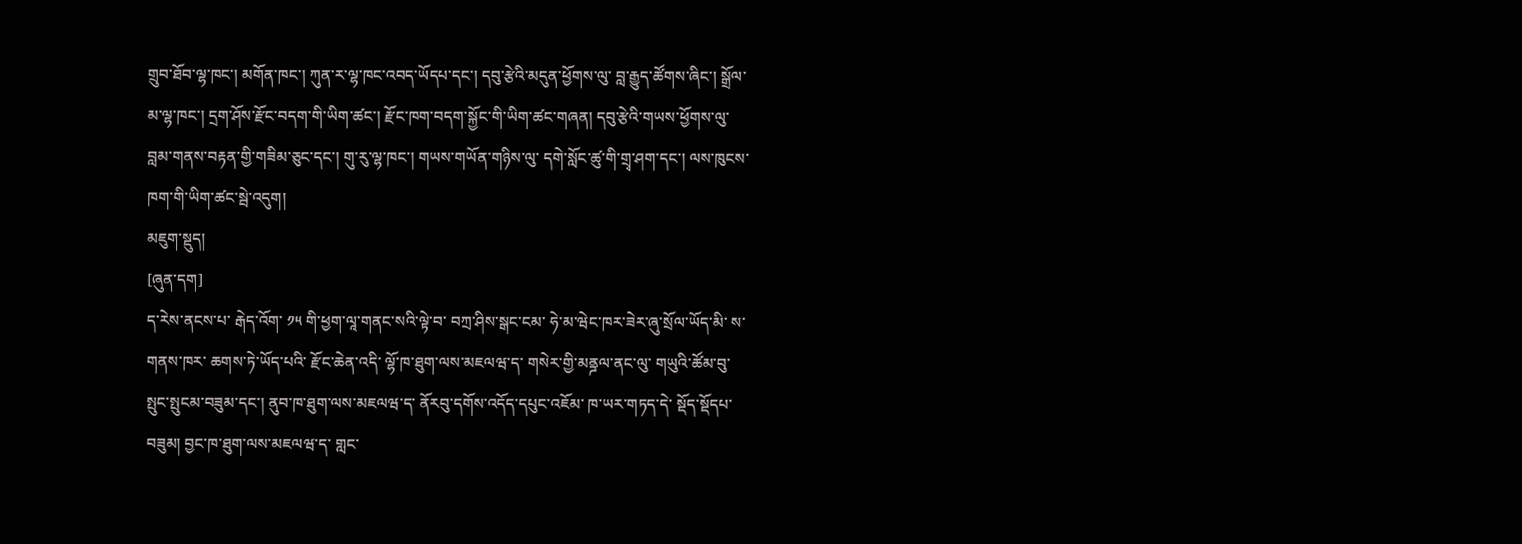གྲུབ་ཐོབ་ལྷ་ཁང་། མགོན་ཁང་། ཀུན་ར་ལྷ་ཁང་འབད་ཡོདཔ་དང་། དབུ་རྩེའི་མདུན་ཕྱོགས་ལུ་ བླ་རྒྱུད་ཚོགས་ཞིང་། སྒྲོལ་མ་ལྷ་ཁང་། དྲག་ཤོས་རྫོང་བདག་གི་ཡིག་ཚང་། རྫོང་ཁག་བདག་སྐྱོང་གི་ཡིག་ཚང་གཞན། དབུ་རྩེའི་གཡས་ཕྱོགས་ལུ་ བླམ་གནས་བརྟན་གྱི་གཟིམ་ཅུང་དང་། གུ་རུ་ལྷ་ཁང་། གཡས་གཡོན་གཉིས་ལུ་ དགེ་སློང་ཚུ་གི་གྲྭ་ཤག་དང་། ལས་ཁུངས་ཁག་གི་ཡིག་ཚང་སྦེ་འདུག།
མཇུག་སྡུད།
[ཞུན་དག]
ད་རེས་ནངས་པ་ རྒེད་འོག་ ༡༥ གི་ཕྱག་ལཱ་གནང་སའི་ལྟེ་བ་ བཀྲ་ཤིས་སྒང་ངམ་ ཧེ་མ་ཝེང་ཁར་ཟེར་ཞུ་སྲོལ་ཡོད་མི་ ས་གནས་ཁར་ ཆགས་ཏེ་ཡོད་པའི་ རྫོང་ཆེན་འདི་ ལྷོ་ཁ་ཐུག་ལས་མཇལཝ་ད་ གསེར་གྱི་མནྜལ་ནང་ལུ་ གཡུའི་ཚོམ་བུ་ སྤུང་སྤུངམ་བཟུམ་དང་། ནུབ་ཁ་ཐུག་ལས་མཇལཝ་ད་ ནོརབུ་དགོས་འདོད་དཔུང་འཇོམ་ ཁ་ཡར་གཏད་དེ་ སྡོད་སྡོདཔ་བཟུམ། བྱང་ཁ་ཐུག་ལས་མཇལཝ་ད་ གླང་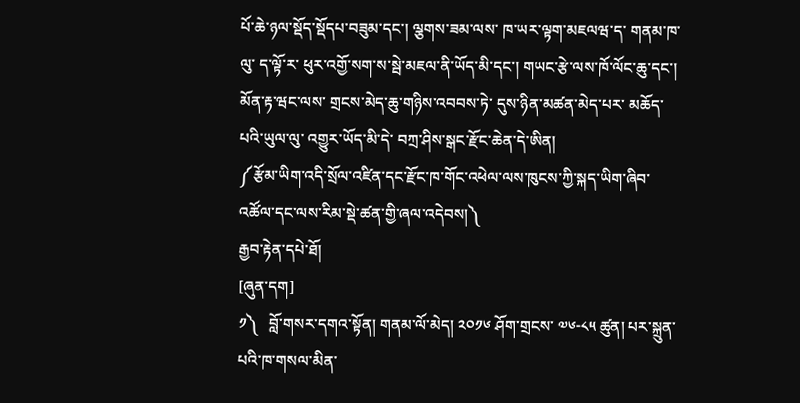པོ་ཆེ་ཉལ་སྡོད་སྡོདཔ་བཟུམ་དང་། ལྕགས་ཟམ་ལས་ ཁ་ཡར་ལྟག་མཇལཝ་ད་ གནམ་ཁ་ལུ་ ད་ལྟོ་ར་ ཕུར་འགྱོ་སག་ས་སྦེ་མཇལ་ནི་ཡོད་མི་དང་། གཡང་རྩེ་ལས་ཁོ་ལོང་ཆུ་དང་། མོན་རྟ་ཝང་ལས་ གྲངས་མེད་ཆུ་གཉིས་འབབས་ཏེ་ དུས་ཉིན་མཚན་མེད་པར་ མཆོད་པའི་ཡུལ་ལུ་ འགྱུར་ཡོད་མི་དེ་ བཀྲ་ཤིས་སྒང་རྫོང་ཆེན་དེ་ཨིན།
༼རྩོམ་ཡིག་འདི་སྲོལ་འཛིན་དང་རྫོང་ཁ་གོང་འཕེལ་ལས་ཁུངས་ཀྱི་སྐད་ཡིག་ཞིབ་འཚོལ་དང་ལས་རིམ་སྡེ་ཚན་གྱི་ཞལ་འདེབས།༽
རྒྱབ་རྟེན་དཔེ་ཐོ།
[ཞུན་དག]
༡༽   བློ་གསར་དགའ་སྟོན། གནམ་ལོ་མེད། ༢༠༡༦ ཤོག་གྲངས་ ༧༦-༨༥ ཚུན། པར་སྐྲུན་པའི་ཁ་གསལ་མིན་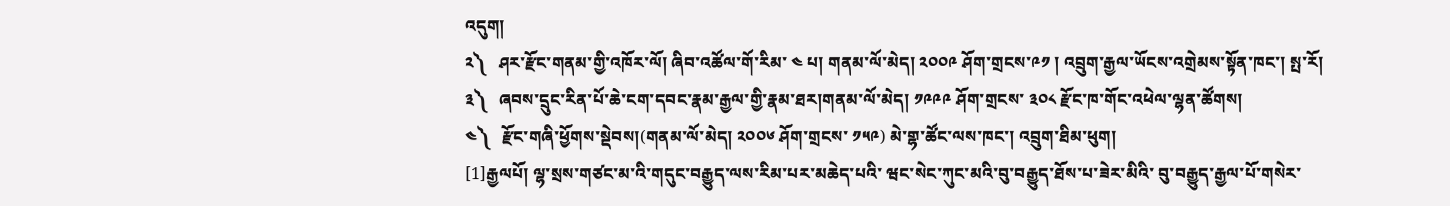འདུག།
༢༽   ཤར་རྫོང་གནམ་གྱི་འཁོར་ལོ། ཞིབ་འཚོལ་གོ་རིམ་ ༤ པ། གནམ་ལོ་མེད། ༢༠༠༩ ཤོག་གྲངས་༩༡ ། འབྲུག་རྒྱལ་ཡོངས་འགྲེམས་སྟོན་ཁང་། སྤ་རོ།
༣༽   ཞབས་དྲུང་རིན་པོ་ཆེ་ངག་དབང་རྣམ་རྒྱལ་གྱི་རྣམ་ཐར།གནམ་ལོ་མེད། ༡༩༩༩ ཤོག་གྲངས་ ༣༠༨ རྫོང་ཁ་གོང་འཕེལ་ལྷན་ཚོགས།
༤༽   རྫོང་གཞི་ཕྱོགས་སྡེབས།(གནམ་ལོ་མེད། ༢༠༠༦ ཤོག་གྲངས་ ༡༥༩) མེ་གྷ་ཚོང་ལས་ཁང་། འབྲུག་ཐིམ་ཕུག།
[1]རྒྱལཔོ། ལྷ་སྲས་གཙང་མ་འི་གདུང་བརྒྱུད་ལས་རིམ་པར་མཆེད་པའི་ ཝང་སེང་ཀུང་མའི་བུ་བརྒྱུད་ཐོས་པ་ཟེར་མིའི་ བུ་བརྒྱུད་རྒྱལ་པོ་གསེར་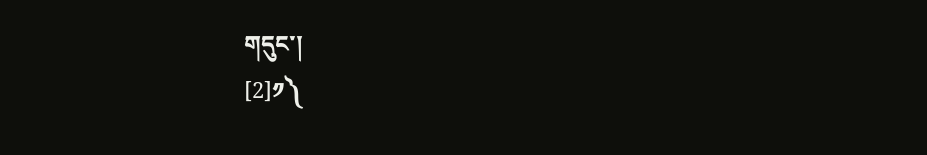གདུང་།
[2]༡༽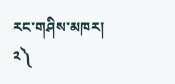རང་གཤིས་མཁར། ༢༽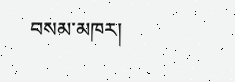བསམ་མཁར།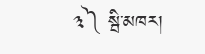༣༽ སྦི་མཁར།